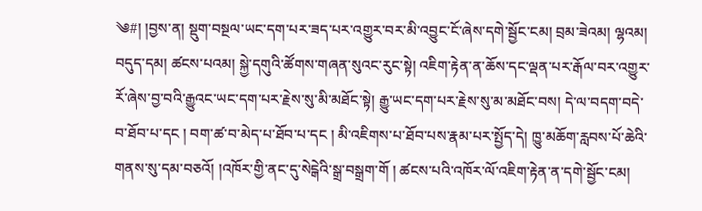༄#། །བྱས་ན། སྡུག་བསྔལ་ཡང་དག་པར་ཟད་པར་འགྱུར་བར་མི་འབྱུང་ངོ་ཞེས་དགེ་སྦྱོང་ངམ། བྲམ་ཟེའམ། ལྷའམ། བདུད་དམ། ཚངས་པའམ། སྐྱེ་དགུའི་ཚོགས་གཞན་སུའང་རུང་སྟེ། འཇིག་རྟེན་ན་ཆོས་དང་ལྡན་པར་རྒོལ་བར་འགྱུར་རོ་ཞེས་བྱ་བའི་རྒྱུའང་ཡང་དག་པར་རྗེས་སུ་མི་མཐོང་སྟེ། རྒྱུ་ཡང་དག་པར་རྗེས་སུ་མ་མཐོང་བས། དེ་ལ་བདག་བདེ་བ་ཐོབ་པ་དང ། བག་ཚ་བ་མེད་པ་ཐོབ་པ་དང ། མི་འཇིགས་པ་ཐོབ་པས་རྣམ་པར་སྤྱོད་དེ། ཁྱུ་མཆོག་རླབས་པོ་ཆེའི་གནས་སུ་དམ་བཅའོ། །འཁོར་གྱི་ནང་དུ་སེངྒེའི་སྒྲ་བསྒྲག་གོ ། ཚངས་པའི་འཁོར་ལོ་འཇིག་རྟེན་ན་དགེ་སྦྱོང་ངམ།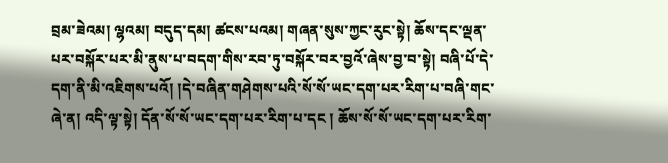བྲམ་ཟེའམ། ལྷའམ། བདུད་དམ། ཚངས་པའམ། གཞན་སུས་ཀྱང་རུང་སྟེ། ཆོས་དང་ལྡན་པར་བསྐོར་པར་མི་ནུས་པ་བདག་གིས་རབ་ཏུ་བསྐོར་བར་བྱའོ་ཞེས་བྱ་བ་སྟེ། བཞི་པོ་དེ་དག་ནི་མི་འཇིགས་པའོ། །དེ་བཞིན་གཤེགས་པའི་སོ་སོ་ཡང་དག་པར་རིག་པ་བཞི་གང་ཞེ་ན། འདི་ལྟ་སྟེ། དོན་སོ་སོ་ཡང་དག་པར་རིག་པ་དང ། ཆོས་སོ་སོ་ཡང་དག་པར་རིག་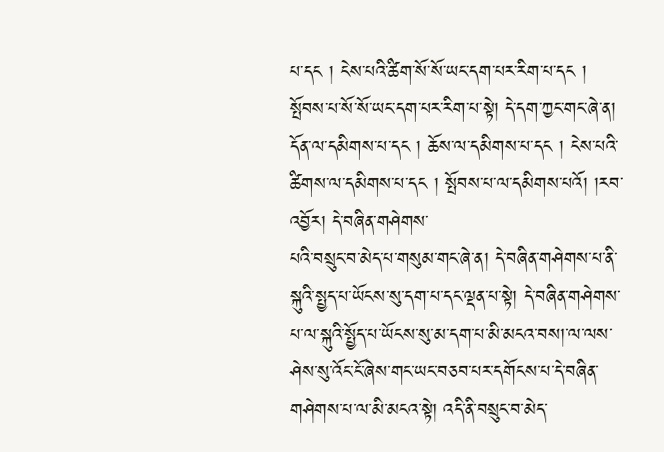པ་དང ། ངེས་པའི་ཚིག་སོ་སོ་ཡང་དག་པར་རིག་པ་དང ། སྤོབས་པ་སོ་སོ་ཡང་དག་པར་རིག་པ་སྟེ། དེ་དག་ཀྱང་གང་ཞེ་ན། དོན་ལ་དམིགས་པ་དང ། ཆོས་ལ་དམིགས་པ་དང ། ངེས་པའི་ཚིགས་ལ་དམིགས་པ་དང ། སྤོབས་པ་ལ་དམིགས་པའོ། །རབ་འབྱོར། དེ་བཞིན་གཤེགས་
པའི་བསྲུང་བ་མེད་པ་གསུམ་གང་ཞེ་ན། དེ་བཞིན་གཤེགས་པ་ནི་སྐུའི་སྤྱད་པ་ཡོངས་སུ་དག་པ་དང་ལྡན་པ་སྟེ། དེ་བཞིན་གཤེགས་པ་ལ་སྐུའི་སྤྱོད་པ་ཡོངས་སུ་མ་དག་པ་མི་མངའ་བས།་ལ་ལས་ཤེས་སུ་འོང་ངོ་ཞེས་གང་ཡང་བཅབ་པར་དགོངས་པ་དེ་བཞིན་གཤེགས་པ་ལ་མི་མངའ་སྟེ། འདི་ནི་བསྲུང་བ་མེད་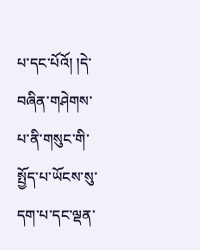པ་དང་པོའོ། །དེ་བཞིན་གཤེགས་པ་ནི་གསུང་གི་སྤྱོད་པ་ཡོངས་སུ་དག་པ་དང་ལྡན་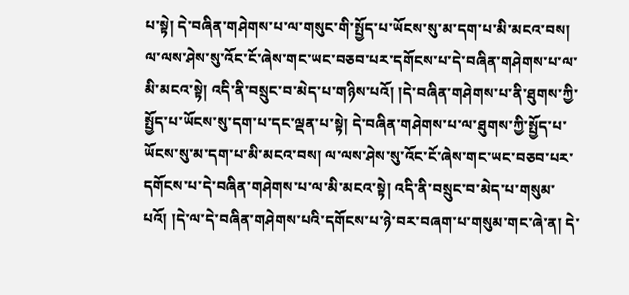པ་སྟེ། དེ་བཞིན་གཤེགས་པ་ལ་གསུང་གི་སྤྱོད་པ་ཡོངས་སུ་མ་དག་པ་མི་མངའ་བས། ལ་ལས་ཤེས་སུ་འོང་ངོ་ཞེས་གང་ཡང་བཅབ་པར་དགོངས་པ་དེ་བཞིན་གཤེགས་པ་ལ་མི་མངའ་སྟེ། འདི་ནི་བསྲུང་བ་མེད་པ་གཉིས་པའོ། །དེ་བཞིན་གཤེགས་པ་ནི་ཐུགས་ཀྱི་སྤྱོད་པ་ཡོངས་སུ་དག་པ་དང་ལྡན་པ་སྟེ། དེ་བཞིན་གཤེགས་པ་ལ་ཐུགས་ཀྱི་སྤྱོད་པ་ཡོངས་སུ་མ་དག་པ་མི་མངའ་བས། ལ་ལས་ཤེས་སུ་འོང་ངོ་ཞེས་གང་ཡང་བཅབ་པར་དགོངས་པ་དེ་བཞིན་གཤེགས་པ་ལ་མི་མངའ་སྟེ། འདི་ནི་བསྲུང་བ་མེད་པ་གསུམ་པའོ། །དེ་ལ་དེ་བཞིན་གཤེགས་པའི་དགོངས་པ་ཉེ་བར་བཞག་པ་གསུམ་གང་ཞེ་ན། དེ་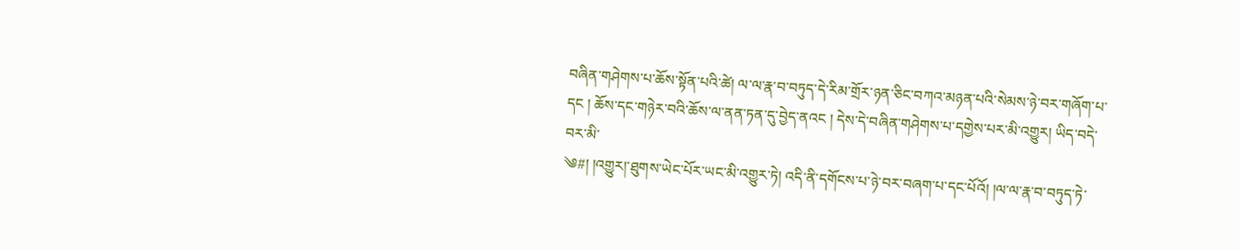བཞིན་གཤེགས་པ་ཆོས་སྟོན་པའི་ཚེ། ལ་ལ་རྣ་བ་བཏུད་དེ་རིམ་གྲོར་ཉན་ཅིང་བཀའ་མཉན་པའི་སེམས་ཉེ་བར་གཞོག་པ་དང ། ཆོས་དང་གཉེར་བའི་ཆོས་ལ་ནན་ཏན་དུ་བྱེད་ནའང ། དེས་དེ་བཞིན་གཤེགས་པ་དགྱེས་པར་མི་འགྱུར། ཡིད་བདེ་བར་མི་
༄#། །འགྱུར།་ཐུགས་ཡེང་པོར་ཡང་མི་འགྱུར་ཏེ། འདི་ནི་དགོངས་པ་ཉེ་བར་བཞག་པ་དང་པོའོ། །ལ་ལ་རྣ་བ་བཏུད་ཏེ་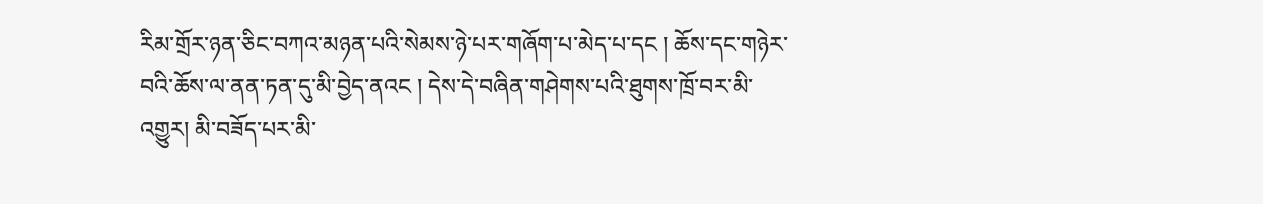རིམ་གྲོར་ཉན་ཅིང་བཀའ་མཉན་པའི་སེམས་ཉེ་པར་གཞོག་པ་མེད་པ་དང ། ཆོས་དང་གཉེར་བའི་ཆོས་ལ་ནན་ཏན་དུ་མི་བྱེད་ནའང ། དེས་དེ་བཞིན་གཤེགས་པའི་ཐུགས་ཁྲོ་བར་མི་འགྱུར། མི་བཟོད་པར་མི་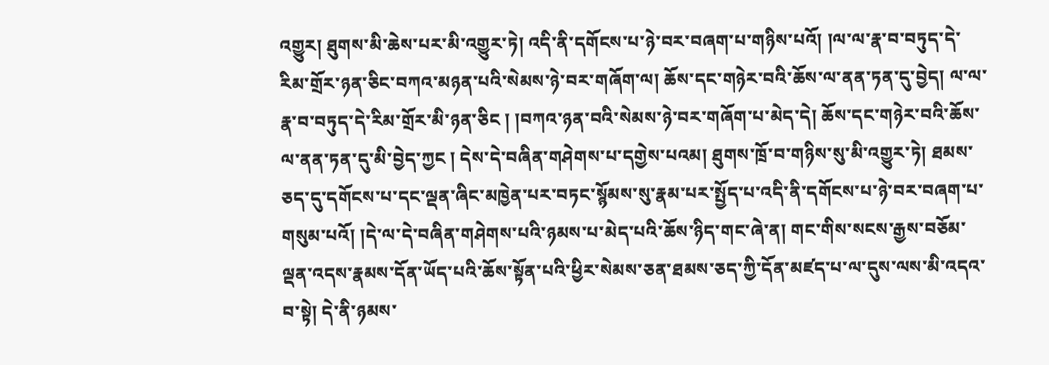འགྱུར། ཐུགས་མི་ཆེས་པར་མི་འགྱུར་ཏེ། འདི་ནི་དགོངས་པ་ཉེ་བར་བཞག་པ་གཉིས་པའོ། །ལ་ལ་རྣ་བ་བཏུད་དེ་རིམ་གྲོར་ཉན་ཅིང་བཀའ་མཉན་པའི་སེམས་ཉེ་བར་གཞོག་ལ། ཆོས་དང་གཉེར་བའི་ཆོས་ལ་ནན་ཏན་དུ་བྱེད། ལ་ལ་རྣ་བ་བཏུད་དེ་རིམ་གྲོར་མི་ཉན་ཅིང ། །བཀའ་ཉན་བའི་སེམས་ཉེ་བར་གཞོག་པ་མེད་དེ། ཆོས་དང་གཉེར་བའི་ཆོས་ལ་ནན་ཏན་དུ་མི་བྱེད་ཀྱང ། དེས་དེ་བཞིན་གཤེགས་པ་དགྱེས་པའམ། ཐུགས་ཁྲོ་བ་གཉིས་སུ་མི་འགྱུར་ཏེ། ཐམས་ཅད་དུ་དགོངས་པ་དང་ལྡན་ཞིང་མཁྱེན་པར་བཏང་སྙོམས་སུ་རྣམ་པར་སྤྱོད་པ་འདི་ནི་དགོངས་པ་ཉེ་བར་བཞག་པ་གསུམ་པའོ། །དེ་ལ་དེ་བཞིན་གཤེགས་པའི་ཉམས་པ་མེད་པའི་ཆོས་ཉིད་གང་ཞེ་ན། གང་གིས་སངས་རྒྱས་བཅོམ་ལྡན་འདས་རྣམས་དོན་ཡོད་པའི་ཆོས་སྟོན་པའི་ཕྱིར་སེམས་ཅན་ཐམས་ཅད་ཀྱི་དོན་མཛད་པ་ལ་དུས་ལས་མི་འདའ་བ་སྟེ། དེ་ནི་ཉམས་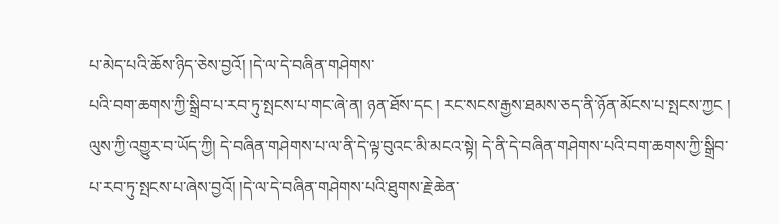པ་མེད་པའི་ཆོས་ཉིད་ཅེས་བྱའོ། །དེ་ལ་དེ་བཞིན་གཤེགས་
པའི་བག་ཆགས་ཀྱི་སྒྲིབ་པ་རབ་ཏུ་སྤངས་པ་གང་ཞེ་ན། ཉན་ཐོས་དང ། རང་སངས་རྒྱས་ཐམས་ཅད་ནི་ཉོན་མོངས་པ་སྤངས་ཀྱང ། ལུས་ཀྱི་འགྱུར་བ་ཡོད་ཀྱི། དེ་བཞིན་གཤེགས་པ་ལ་ནི་དེ་ལྟ་བུའང་མི་མངའ་སྟེ། དེ་ནི་དེ་བཞིན་གཤེགས་པའི་བག་ཆགས་ཀྱི་སྒྲིབ་པ་རབ་ཏུ་སྤངས་པ་ཞེས་བྱའོ། །དེ་ལ་དེ་བཞིན་གཤེགས་པའི་ཐུགས་རྗེ་ཆེན་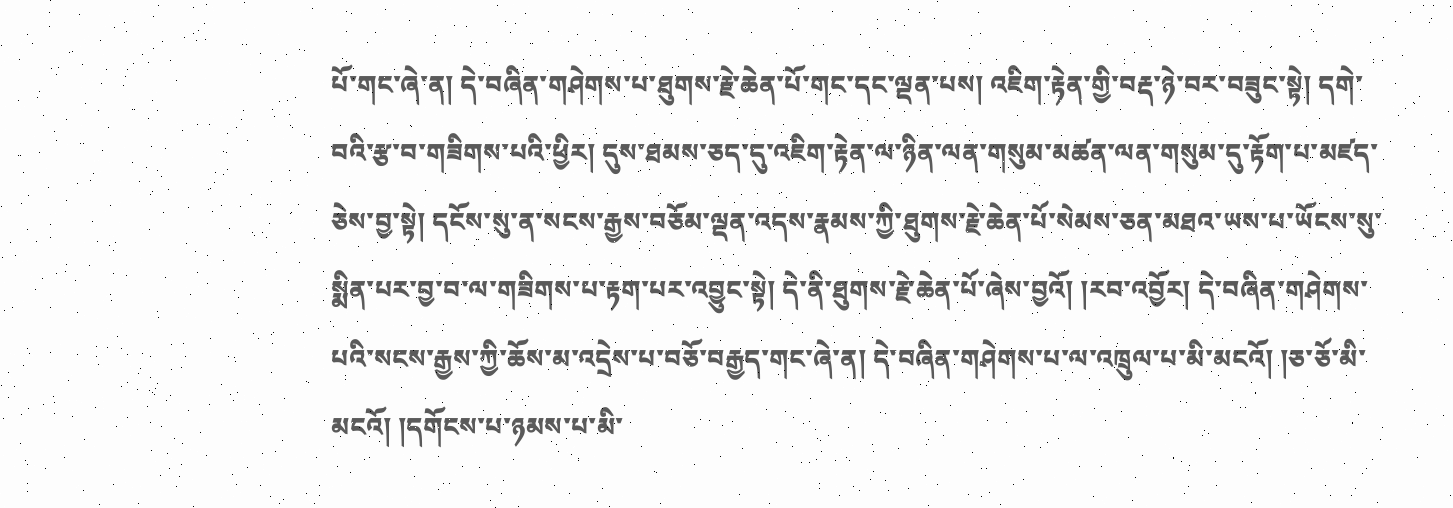པོ་གང་ཞེ་ན། དེ་བཞིན་གཤེགས་པ་ཐུགས་རྗེ་ཆེན་པོ་གང་དང་ལྡན་པས། འཇིག་རྟེན་གྱི་བརྡ་ཉེ་བར་བཟུང་སྟེ། དགེ་བའི་རྩ་བ་གཟིགས་པའི་ཕྱིར། དུས་ཐམས་ཅད་དུ་འཇིག་རྟེན་ལ་ཉིན་ལན་གསུམ་མཚན་ལན་གསུམ་དུ་རྟོག་པ་མཛད་ཅེས་བྱ་སྟེ། དངོས་སུ་ན་སངས་རྒྱས་བཅོམ་ལྡན་འདས་རྣམས་ཀྱི་ཐུགས་རྗེ་ཆེན་པོ་སེམས་ཅན་མཐའ་ཡས་པ་ཡོངས་སུ་སྨིན་པར་བྱ་བ་ལ་གཟིགས་པ་རྟག་པར་འབྱུང་སྟེ། དེ་ནི་ཐུགས་རྗེ་ཆེན་པོ་ཞེས་བྱའོ། །རབ་འབྱོར། དེ་བཞིན་གཤེགས་པའི་སངས་རྒྱས་ཀྱི་ཆོས་མ་འདྲེས་པ་བཅོ་བརྒྱད་གང་ཞེ་ན། དེ་བཞིན་གཤེགས་པ་ལ་འཁྲུལ་པ་མི་མངའོ། །ཅ་ཅོ་མི་མངའོ། །དགོངས་པ་ཉམས་པ་མི་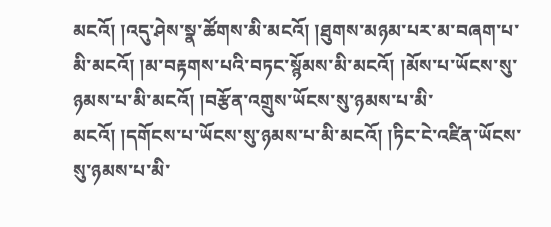མངའོ། །འདུ་ཤེས་སྣ་ཚོགས་མི་མངའོ། །ཐུགས་མཉམ་པར་མ་བཞག་པ་མི་མངའོ། །མ་བརྟགས་པའི་བཏང་སྙོམས་མི་མངའོ། །མོས་པ་ཡོངས་སུ་ཉམས་པ་མི་མངའོ། །བརྩོན་འགྲུས་ཡོངས་སུ་ཉམས་པ་མི་མངའོ། །དགོངས་པ་ཡོངས་སུ་ཉམས་པ་མི་མངའོ། །ཏིང་ངེ་འཛིན་ཡོངས་སུ་ཉམས་པ་མི་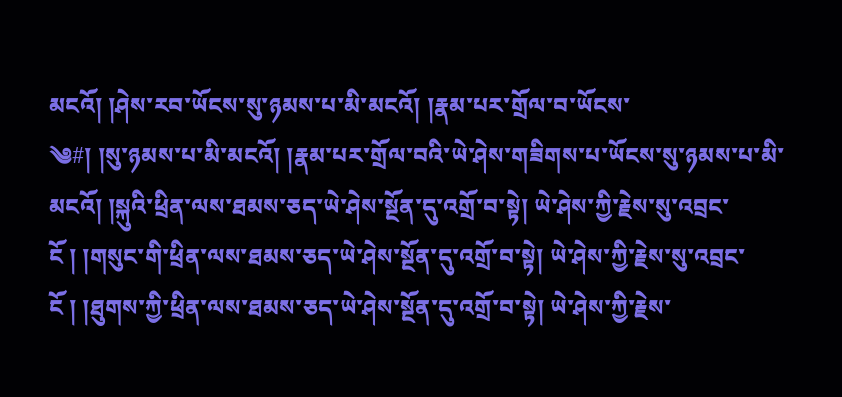མངའོ། །ཤེས་རབ་ཡོངས་སུ་ཉམས་པ་མི་མངའོ། །རྣམ་པར་གྲོལ་བ་ཡོངས་
༄#། །སུ་ཉམས་པ་མི་མངའོ། །རྣམ་པར་གྲོལ་བའི་ཡེ་ཤེས་གཟིགས་པ་ཡོངས་སུ་ཉམས་པ་མི་མངའོ། །སྐུའི་ཕྲིན་ལས་ཐམས་ཅད་ཡེ་ཤེས་སྔོན་དུ་འགྲོ་བ་སྟེ། ཡེ་ཤེས་ཀྱི་རྗེས་སུ་འབྲང་ངོ ། །གསུང་གི་ཕྲིན་ལས་ཐམས་ཅད་ཡེ་ཤེས་སྔོན་དུ་འགྲོ་བ་སྟེ། ཡེ་ཤེས་ཀྱི་རྗེས་སུ་འབྲང་ངོ ། །ཐུགས་ཀྱི་ཕྲིན་ལས་ཐམས་ཅད་ཡེ་ཤེས་སྔོན་དུ་འགྲོ་བ་སྟེ། ཡེ་ཤེས་ཀྱི་རྗེས་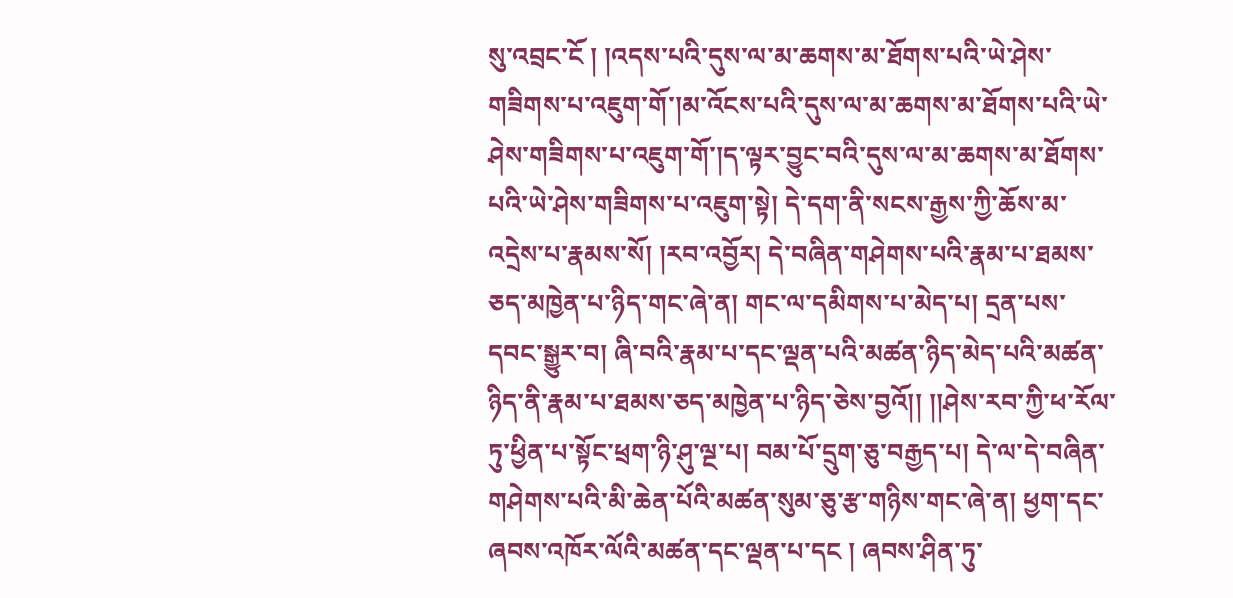སུ་འབྲང་ངོ ། །འདས་པའི་དུས་ལ་མ་ཆགས་མ་ཐོགས་པའི་ཡེ་ཤེས་གཟིགས་པ་འཇུག་གོ་།མ་འོངས་པའི་དུས་ལ་མ་ཆགས་མ་ཐོགས་པའི་ཡེ་ཤེས་གཟིགས་པ་འཇུག་གོ་།ད་ལྟར་བྱུང་བའི་དུས་ལ་མ་ཆགས་མ་ཐོགས་པའི་ཡེ་ཤེས་གཟིགས་པ་འཇུག་སྟེ། དེ་དག་ནི་སངས་རྒྱས་ཀྱི་ཆོས་མ་འདྲེས་པ་རྣམས་སོ། །རབ་འབྱོར། དེ་བཞིན་གཤེགས་པའི་རྣམ་པ་ཐམས་ཅད་མཁྱེན་པ་ཉིད་གང་ཞེ་ན། གང་ལ་དམིགས་པ་མེད་པ། དྲན་པས་དབང་སྒྱུར་བ། ཞི་བའི་རྣམ་པ་དང་ལྡན་པའི་མཚན་ཉིད་མེད་པའི་མཚན་ཉིད་ནི་རྣམ་པ་ཐམས་ཅད་མཁྱེན་པ་ཉིད་ཅེས་བྱའོ།། །།ཤེས་རབ་ཀྱི་ཕ་རོལ་ཏུ་ཕྱིན་པ་སྟོང་ཕྲག་ཉི་ཤུ་ལྔ་པ། བམ་པོ་དྲུག་ཅུ་བརྒྱད་པ། དེ་ལ་དེ་བཞིན་གཤེགས་པའི་མི་ཆེན་པོའི་མཚན་སུམ་ཅུ་རྩ་གཉིས་གང་ཞེ་ན། ཕྱག་དང་ཞབས་འཁོར་ལོའི་མཚན་དང་ལྡན་པ་དང ། ཞབས་ཤིན་ཏུ་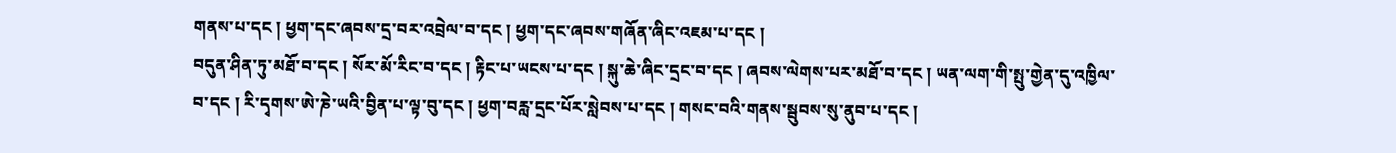གནས་པ་དང ། ཕྱག་དང་ཞབས་དྲ་བར་འབྲེལ་བ་དང ། ཕྱག་དང་ཞབས་གཞོན་ཞིང་འཇམ་པ་དང །
བདུན་ཤིན་ཏུ་མཐོ་བ་དང ། སོར་མོ་རིང་བ་དང ། རྟིང་པ་ཡངས་པ་དང ། སྐུ་ཆེ་ཞིང་དྲང་བ་དང ། ཞབས་ལེགས་པར་མཐོ་བ་དང ། ཡན་ལག་གི་སྤུ་གྱེན་དུ་འཁྱིལ་བ་དང ། རི་དྭགས་ཨེ་ཎེ་ཡའི་བྱིན་པ་ལྟ་བུ་དང ། ཕྱག་བརླ་དྲང་པོར་སླེབས་པ་དང ། གསང་བའི་གནས་སྦུབས་སུ་ནུབ་པ་དང །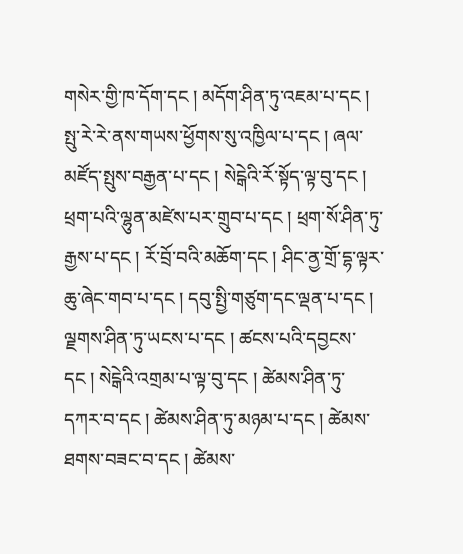གསེར་གྱི་ཁ་དོག་དང ། མདོག་ཤིན་ཏུ་འཇམ་པ་དང ། སྤུ་རེ་རེ་ནས་གཡས་ཕྱོགས་སུ་འཁྱིལ་པ་དང ། ཞལ་མཛོད་སྤུས་བརྒྱན་པ་དང ། སེངྒེའི་རོ་སྟོད་ལྟ་བུ་དང ། ཕྲག་པའི་ལྷུན་མཛེས་པར་གྲུབ་པ་དང ། ཕྲག་སོ་ཤིན་ཏུ་རྒྱས་པ་དང ། རོ་བྲོ་བའི་མཆོག་དང ། ཤིང་ནྱ་གྲོ་དྷ་ལྟར་ཆུ་ཞེང་གབ་པ་དང ། དབུ་སྤྱི་གཙུག་དང་ལྡན་པ་དང ། ལྗགས་ཤིན་ཏུ་ཡངས་པ་དང ། ཚངས་པའི་དབྱངས་དང ། སེངྒེའི་འགྲམ་པ་ལྟ་བུ་དང ། ཚེམས་ཤིན་ཏུ་དཀར་བ་དང ། ཚེམས་ཤིན་ཏུ་མཉམ་པ་དང ། ཚེམས་ཐགས་བཟང་བ་དང ། ཚེམས་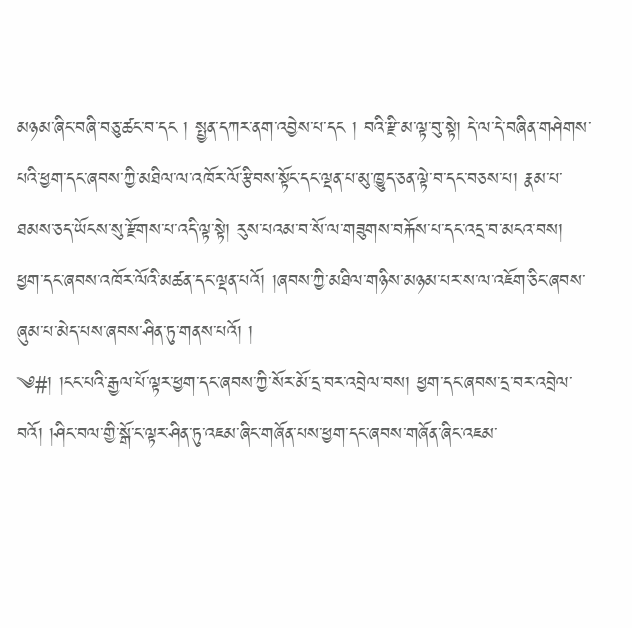མཉམ་ཞིང་བཞི་བཅུ་ཚང་བ་དང ། སྤྱན་དཀར་ནག་འབྱེས་པ་དང ། བའི་རྫི་མ་ལྟ་བུ་སྟེ། དེ་ལ་དེ་བཞིན་གཤེགས་པའི་ཕྱག་དང་ཞབས་ཀྱི་མཐིལ་ལ་འཁོར་ལོ་རྩིབས་སྟོང་དང་ལྡན་པ་མུ་ཁྱུད་ཅན་ལྟེ་བ་དང་བཅས་པ། རྣམ་པ་ཐམས་ཅད་ཡོངས་སུ་རྫོགས་པ་འདི་ལྟ་སྟེ། རུས་པའམ་བ་སོ་ལ་གཟུགས་བརྐོས་པ་དང་འདྲ་བ་མངའ་བས། ཕྱག་དང་ཞབས་འཁོར་ལོའི་མཚན་དང་ལྡན་པའོ། །ཞབས་ཀྱི་མཐིལ་གཉིས་མཉམ་པར་ས་ལ་འཇོག་ཅིང་ཞབས་ཞུམ་པ་མེད་པས་ཞབས་ཤིན་ཏུ་གནས་པའོ། །
༄#། །ངང་པའི་རྒྱལ་པོ་ལྟར་ཕྱག་དང་ཞབས་ཀྱི་སོར་མོ་དྲ་བར་འབྲེལ་བས། ཕྱག་དང་ཞབས་དྲ་བར་འབྲེལ་བའོ། །ཤིང་བལ་གྱི་སྒོ་ང་ལྟར་ཤིན་ཏུ་འཇམ་ཞིང་གཞོན་པས་ཕྱག་དང་ཞབས་གཞོན་ཞིང་འཇམ་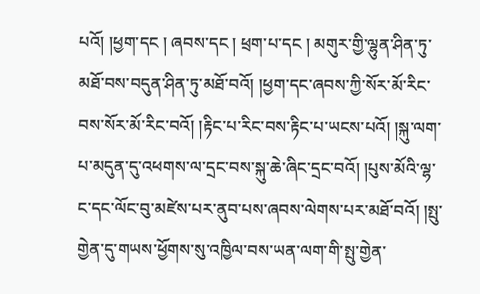པའོ། །ཕྱག་དང ། ཞབས་དང ། ཕྲག་པ་དང ། མགུར་གྱི་ལྷུན་ཤིན་ཏུ་མཐོ་བས་བདུན་ཤིན་ཏུ་མཐོ་བའོ། །ཕྱག་དང་ཞབས་ཀྱི་སོར་མོ་རིང་བས་སོར་མོ་རིང་བའོ། །རྟིང་པ་རིང་བས་རྟིང་པ་ཡངས་པའོ། །སྐུ་ལག་པ་མདུན་དུ་འཕགས་ལ་དྲང་བས་སྐུ་ཆེ་ཞིང་དྲང་བའོ། །པུས་མོའི་ལྷ་ང་དང་ལོང་བུ་མཛེས་པར་ནུབ་པས་ཞབས་ལེགས་པར་མཐོ་བའོ། །སྤུ་གྱེན་དུ་གཡས་ཕྱོགས་སུ་འཁྱིལ་བས་ཡན་ལག་གི་སྤུ་གྱེན་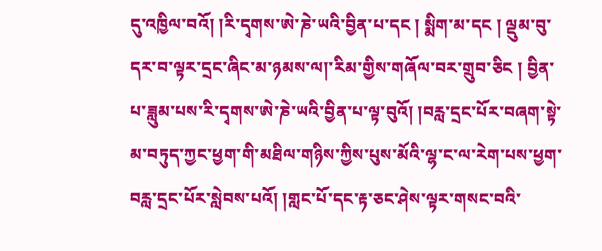དུ་འཁྱིལ་བའོ། །རི་དྭགས་ཨེ་ཎེ་ཡའི་བྱིན་པ་དང ། སྨིག་མ་དང ། ལྡུམ་བུ་དར་བ་ལྟར་དྲང་ཞིང་མ་ཉམས་ལ།་རིམ་གྱིས་གཞོལ་བར་གྲུབ་ཅིང ། བྱིན་པ་ཟླུམ་པས་རི་དྭགས་ཨེ་ཎེ་ཡའི་བྱིན་པ་ལྟ་བུའོ། །བརླ་དྲང་པོར་བཞག་སྟེ་མ་བཏུད་ཀྱང་ཕྱག་གི་མཐིལ་གཉིས་ཀྱིས་པུས་མོའི་ལྷ་ང་ལ་རེག་པས་ཕྱག་བརླ་དྲང་པོར་སླེབས་པའོ། །གླང་པོ་དང་རྟ་ཅང་ཤེས་ལྟར་གསང་བའི་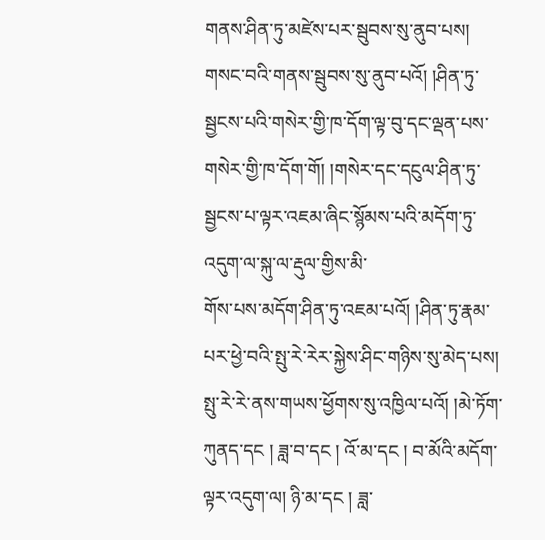གནས་ཤིན་ཏུ་མཛེས་པར་སྦུབས་སུ་ནུབ་པས། གསང་བའི་གནས་སྦུབས་སུ་ནུབ་པའོ། །ཤིན་ཏུ་སྦྱངས་པའི་གསེར་གྱི་ཁ་དོག་ལྟ་བུ་དང་ལྡན་པས་གསེར་གྱི་ཁ་དོག་གོ། །གསེར་དང་དངུལ་ཤིན་ཏུ་སྦྱངས་པ་ལྟར་འཇམ་ཞིང་སྙོམས་པའི་མདོག་ཏུ་འདུག་ལ་སྐུ་ལ་རྡུལ་གྱིས་མི་
གོས་པས་མདོག་ཤིན་ཏུ་འཇམ་པའོ། །ཤིན་ཏུ་རྣམ་པར་ཕྱེ་བའི་སྤུ་རེ་རེར་སྐྱེས་ཤིང་གཉིས་སུ་མེད་པས། སྤུ་རེ་རེ་ནས་གཡས་ཕྱོགས་སུ་འཁྱིལ་པའོ། །མེ་ཏོག་ཀུནད་དང ། ཟླ་བ་དང ། འོ་མ་དང ། བ་མོའི་མདོག་ལྟར་འདུག་ལ། ཉི་མ་དང ། ཟླ་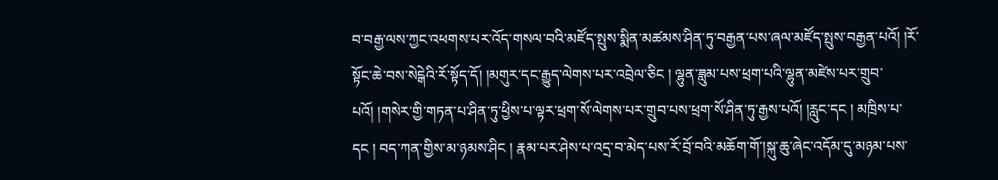བ་བརྒྱ་ལས་ཀྱང་འཕགས་པར་འོད་གསལ་བའི་མཛོད་སྤུས་སྨིན་མཚམས་ཤིན་ཏུ་བརྒྱན་པས་ཞལ་མཛོད་སྤུས་བརྒྱན་པའོ། །རོ་སྟོང་ཆེ་བས་སེངྒེའི་རོ་སྟོད་དོ། །མགུར་དང་རྒྱུད་ལེགས་པར་འབྲེལ་ཅིང ། ལྷུན་ཟླུམ་པས་ཕྲག་པའི་ལྷུན་མཛེས་པར་གྲུབ་པའོ། །གསེར་གྱི་གཏན་པ་ཤིན་ཏུ་ཕྱིས་པ་ལྟར་ཕྲག་སོ་ལེགས་པར་གྲུབ་པས་ཕྲག་སོ་ཤིན་ཏུ་རྒྱས་པའོ། །རླུང་དང ། མཁྲིས་པ་དང ། བད་ཀན་གྱིས་མ་ཉམས་ཤིང ། རྣམ་པར་ཤེས་པ་འདྲ་བ་མེད་པས་རོ་བྲོ་བའི་མཆོག་གོ་།སྐུ་ཆུ་ཞེང་འདོམ་དུ་མཉམ་པས་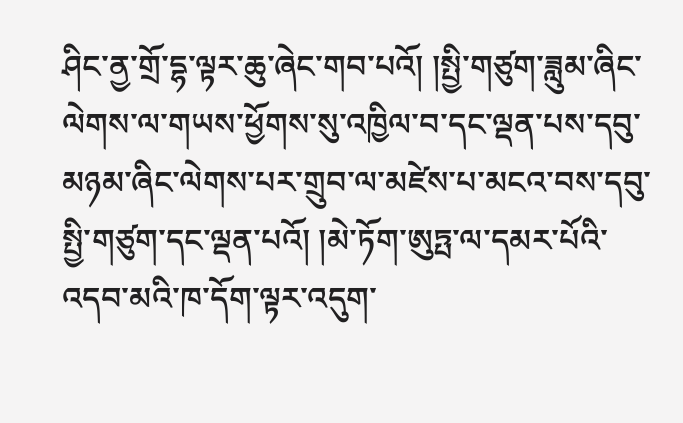ཤིང་ནྱ་གྲོ་དྷ་ལྟར་ཆུ་ཞེང་གབ་པའོ། །སྤྱི་གཙུག་ཟླུམ་ཞིང་ལེགས་ལ་གཡས་ཕྱོགས་སུ་འཁྱིལ་བ་དང་ལྡན་པས་དབུ་མཉམ་ཞིང་ལེགས་པར་གྲུབ་ལ་མཛེས་པ་མངའ་བས་དབུ་སྤྱི་གཙུག་དང་ལྡན་པའོ། །མེ་ཏོག་ཨུཏྤ་ལ་དམར་པོའི་འདབ་མའི་ཁ་དོག་ལྟར་འདུག་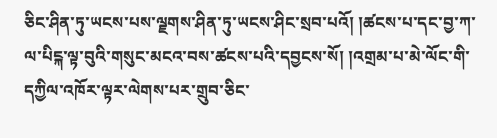ཅིང་ཤིན་ཏུ་ཡངས་པས་ལྗགས་ཤིན་ཏུ་ཡངས་ཤིང་སྲབ་པའོ། །ཚངས་པ་དང་བྱ་ཀ་ལ་པིངྐ་ལྟ་བུའི་གསུང་མངའ་བས་ཚངས་པའི་དབྱངས་སོ། །འགྲམ་པ་མེ་ལོང་གི་དཀྱིལ་འཁོར་ལྟར་ལེགས་པར་གྲུབ་ཅིང་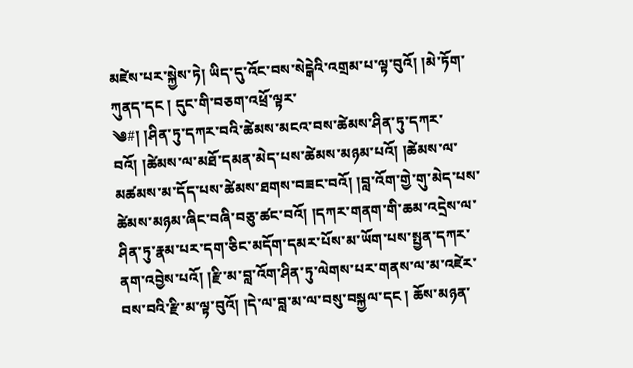མཛེས་པར་སྐྱེས་ཏེ། ཡིད་དུ་འོང་བས་སེངྒེའི་འགྲམ་པ་ལྟ་བུའོ། །མེ་ཏོག་ཀུནད་དང ། དུང་གི་བཅག་འཕྲོ་ལྟར་
༄#། །ཤིན་ཏུ་དཀར་བའི་ཚེམས་མངའ་བས་ཚེམས་ཤིན་ཏུ་དཀར་བའོ། །ཚེམས་ལ་མཐོ་དམན་མེད་པས་ཚེམས་མཉམ་པའོ། །ཚེམས་ལ་མཚམས་མ་དོད་པས་ཚེམས་ཐགས་བཟང་བའོ། །བླ་འོག་གྱེ་གུ་མེད་པས་ཚེམས་མཉམ་ཞིང་བཞི་བཅུ་ཚང་བའོ། །དཀར་གནག་གི་ཆམ་འདྲེས་ལ་ཤིན་ཏུ་རྣམ་པར་དག་ཅིང་མདོག་དམར་པོས་མ་ཡོག་པས་སྤྱན་དཀར་ནག་འབྱེས་པའོ། །རྫི་མ་བླ་འོག་ཤིན་ཏུ་ལེགས་པར་གནས་ལ་མ་འཛེར་བས་བའི་རྫི་མ་ལྟ་བུའོ། །དེ་ལ་བླ་མ་ལ་བསུ་བསྐྱལ་དང ། ཆོས་མཉན་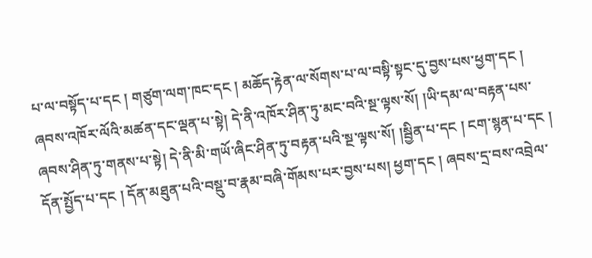པ་ལ་བསྟོད་པ་དང ། གཙུག་ལག་ཁང་དང ། མཆོད་རྟེན་ལ་སོགས་པ་ལ་བསྟི་སྟང་དུ་བྱས་པས་ཕྱག་དང ། ཞབས་འཁོར་ལོའི་མཚན་དང་ལྡན་པ་སྟེ། དེ་ནི་འཁོར་ཤིན་ཏུ་མང་བའི་སྔ་ལྟས་སོ། །ཡི་དམ་ལ་བརྟན་པས་ཞབས་ཤིན་ཏུ་གནས་པ་སྟེ། དེ་ནི་མི་གཡོ་ཞིང་ཤིན་ཏུ་བརྟན་པའི་སྔ་ལྟས་སོ། །སྦྱིན་པ་དང ། ངག་སྙན་པ་དང ། དོན་སྤྱོད་པ་དང ། དོན་མཐུན་པའི་བསྡུ་བ་རྣམ་བཞི་གོམས་པར་བྱས་པས། ཕྱག་དང ། ཞབས་དྲ་བས་འབྲེལ་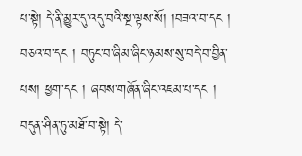པ་སྟེ། དེ་ནི་མྱུར་དུ་འདུ་བའི་སྔ་ལྟས་སོ། །བཟའ་བ་དང ། བཅའ་བ་དང ། བཏུང་བ་ཞིམ་ཞིང་ཉམས་སུ་བདེ་བ་བྱིན་པས། ཕྱག་དང ། ཞབས་གཞོན་ཞིང་འཇམ་པ་དང ། བདུན་ཤིན་ཏུ་མཐོ་བ་སྟེ། དེ་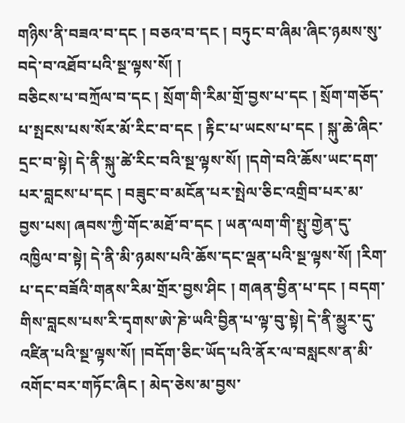གཉིས་ནི་བཟའ་བ་དང ། བཅའ་བ་དང ། བཏུང་བ་ཞིམ་ཞིང་ཉམས་སུ་བདེ་བ་འཐོབ་པའི་སྔ་ལྟས་སོ། །
བཅིངས་པ་བཀྲོལ་བ་དང ། སྲོག་གི་རིམ་གྲོ་བྱས་པ་དང ། སྲོག་གཅོད་པ་སྤངས་པས་སོར་མོ་རིང་བ་དང ། རྟིང་པ་ཡངས་པ་དང ། སྐུ་ཆེ་ཞིང་དྲང་བ་སྟེ། དེ་ནི་སྐུ་ཚེ་རིང་བའི་སྔ་ལྟས་སོ། །དགེ་བའི་ཆོས་ཡང་དག་པར་བླངས་པ་དང ། བཟུང་བ་མངོན་པར་སྤེལ་ཅིང་འགྲིབ་པར་མ་བྱས་པས། ཞབས་ཀྱི་གོང་མཐོ་བ་དང ། ཡན་ལག་གི་སྤུ་གྱེན་དུ་འཁྱིལ་བ་སྟེ། དེ་ནི་མི་ཉམས་པའི་ཆོས་དང་ལྡན་པའི་སྔ་ལྟས་སོ། །རིག་པ་དང་བཟོའི་གནས་རིམ་གྲོར་བྱས་ཤིང ། གཞན་བྱིན་པ་དང ། བདག་གིས་བླངས་པས་རི་དྭགས་ཨེ་ཎེ་ཡའི་བྱིན་པ་ལྟ་བུ་སྟེ། དེ་ནི་མྱུར་དུ་འཛིན་པའི་སྔ་ལྟས་སོ། །བདོག་ཅིང་ཡོད་པའི་ནོར་ལ་བསླངས་ན་མི་འགོང་བར་གཏོང་ཞིང ། མེད་ཅེས་མ་བྱས་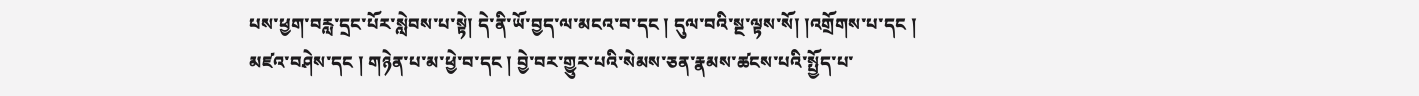པས་ཕྱག་བརླ་དྲང་པོར་སླེབས་པ་སྟེ། དེ་ནི་ཡོ་བྱད་ལ་མངའ་བ་དང ། དུལ་བའི་སྔ་ལྟས་སོ། །འགྲོགས་པ་དང ། མཛའ་བཤེས་དང ། གཉེན་པ་མ་ཕྱེ་བ་དང ། བྱེ་བར་གྱུར་པའི་སེམས་ཅན་རྣམས་ཚངས་པའི་སྤྱོད་པ་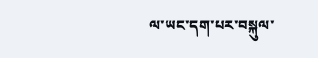ལ་ཡང་དག་པར་བསྐུལ་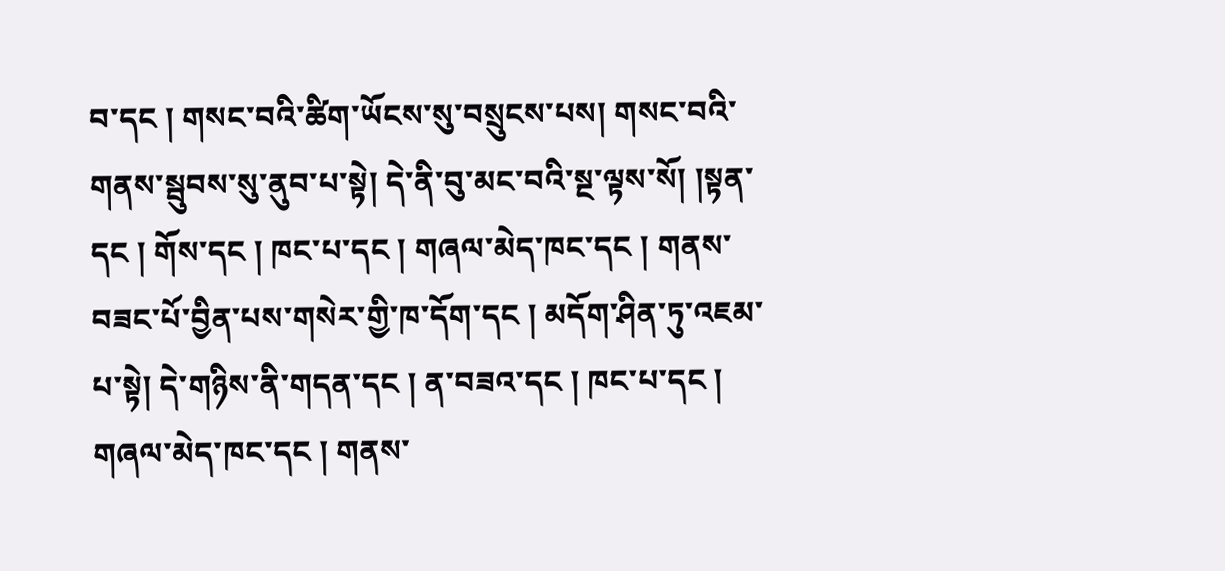བ་དང ། གསང་བའི་ཚིག་ཡོངས་སུ་བསྲུངས་པས། གསང་བའི་གནས་སྦུབས་སུ་ནུབ་པ་སྟེ། དེ་ནི་བུ་མང་བའི་སྔ་ལྟས་སོ། །སྟན་དང ། གོས་དང ། ཁང་པ་དང ། གཞལ་མེད་ཁང་དང ། གནས་བཟང་པོ་བྱིན་པས་གསེར་གྱི་ཁ་དོག་དང ། མདོག་ཤིན་ཏུ་འཇམ་པ་སྟེ། དེ་གཉིས་ནི་གདན་དང ། ན་བཟའ་དང ། ཁང་པ་དང ། གཞལ་མེད་ཁང་དང ། གནས་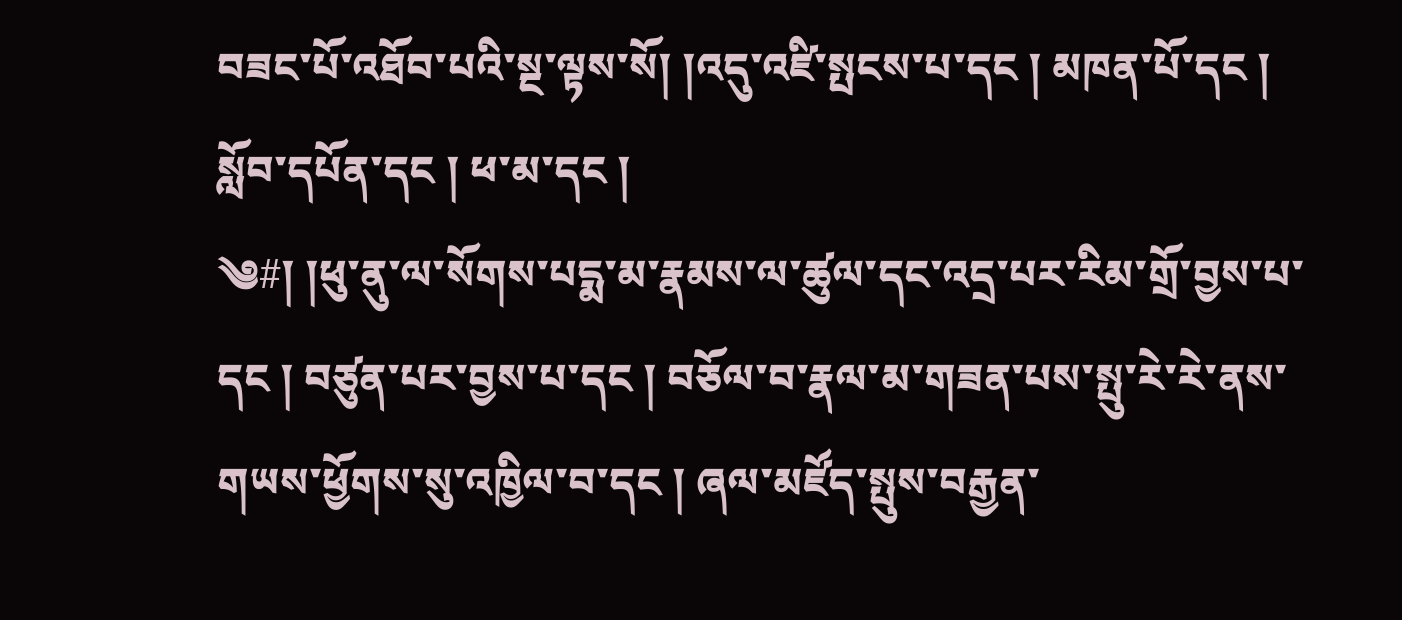བཟང་པོ་འཐོབ་པའི་སྔ་ལྟས་སོ། །འདུ་འཛི་སྤངས་པ་དང ། མཁན་པོ་དང ། སློབ་དཔོན་དང ། ཕ་མ་དང །
༄#། །ཕུ་ནུ་ལ་སོགས་པདྨ་མ་རྣམས་ལ་ཚུལ་དང་འདྲ་པར་རིམ་གྲོ་བྱས་པ་དང ། བཙུན་པར་བྱས་པ་དང ། བཅོལ་བ་རྣལ་མ་གཟན་པས་སྤུ་རེ་རེ་ནས་གཡས་ཕྱོགས་སུ་འཁྱིལ་བ་དང ། ཞལ་མཛོད་སྤུས་བརྒྱན་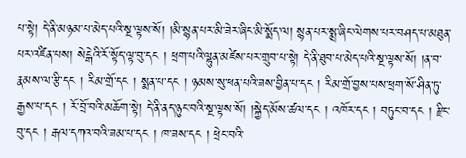པ་སྟེ། དེ་ནི་མཉམ་པ་མེད་པའི་སྔ་ལྟས་སོ། །མི་སྙན་པར་མི་ཟེར་ཞིང་མི་སྨོད་ལ། སྙན་པར་སྨྲ་ཞིང་ལེགས་པར་བཤད་པ་མཐུན་པར་འཛིན་པས། སེངྒེའི་རོ་སྟོད་ལྟ་བུ་དང ། ཕྲག་པའི་ལྷུན་མཛེས་པར་གྲུབ་པ་སྟེ། དེ་ནི་ཐུབ་པ་མེད་པའི་སྔ་ལྟས་སོ། །ན་བ་རྣམས་ལ་རྩི་དང ། རིམ་གྲོ་དང ། སྨན་པ་དང ། ཉམས་སུ་ཕན་པའི་ཟས་བྱིན་པ་དང ། རིམ་གྲོ་བྱས་པས་ཕྲག་སོ་ཤིན་ཏུ་རྒྱས་པ་དང ། རོ་བྲོ་བའི་མཆོག་སྟེ། དེ་ནི་ནད་ཉུང་བའི་སྔ་ལྟས་སོ། །སྐྱེད་མོས་ཚལ་དང ། འཁོར་དང ། བཏུང་བ་དང ། རྫིང་བུ་དང ། རྒལ་དཀའ་བའི་ཟམ་པ་དང ། ཁ་ཟས་དང ། ཕྲེང་བའི་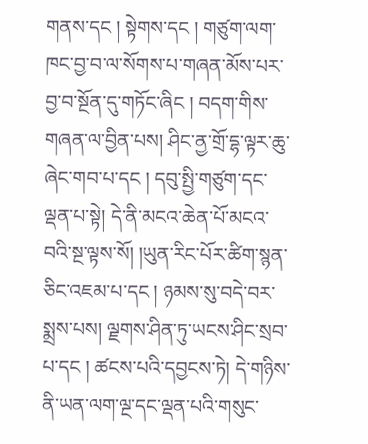གནས་དང ། སྟེགས་དང ། གཙུག་ལག་ཁང་བྱ་བ་ལ་སོགས་པ་གཞན་མོས་པར་བྱ་བ་སྔོན་དུ་གཏོང་ཞིང ། བདག་གིས་གཞན་ལ་བྱིན་པས། ཤིང་ནྱ་གྲོ་དྷ་ལྟར་ཆུ་ཞེང་གབ་པ་དང ། དབུ་སྤྱི་གཙུག་དང་ལྡན་པ་སྟེ། དེ་ནི་མངའ་ཆེན་པོ་མངའ་བའི་སྔ་ལྟས་སོ། །ཡུན་རིང་པོར་ཚིག་སྙན་ཅིང་འཇམ་པ་དང ། ཉམས་སུ་བདེ་བར་སྨྲས་པས། ལྗགས་ཤིན་ཏུ་ཡངས་ཤིང་སྲབ་པ་དང ། ཚངས་པའི་དབྱངས་ཏེ། དེ་གཉིས་ནི་ཡན་ལག་ལྔ་དང་ལྡན་པའི་གསུང་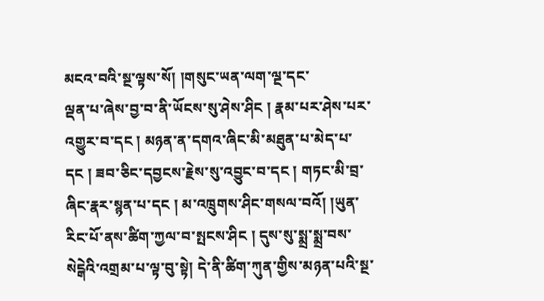མངའ་བའི་སྔ་ལྟས་སོ། །གསུང་ཡན་ལག་ལྔ་དང་
ལྡན་པ་ཞེས་བྱ་བ་ནི་ཡོངས་སུ་ཤེས་ཤིང ། རྣམ་པར་ཤེས་པར་འགྱུར་བ་དང ། མཉན་ན་དགའ་ཞིང་མི་མཐུན་པ་མེད་པ་དང ། ཟབ་ཅིང་དབྱངས་རྗེས་སུ་འབྱུང་བ་དང ། གཏང་མི་བྲ་ཞིང་རྣར་སྙན་པ་དང ། མ་འཁྲུགས་ཤིང་གསལ་བའོ། །ཡུན་རིང་པོ་ནས་ཚིག་ཀྱལ་བ་སྤངས་ཤིང ། དུས་སུ་སྨྲ་སྨྲ་བས་སེངྒེའི་འགྲམ་པ་ལྟ་བུ་སྟེ། དེ་ནི་ཚིག་ཀུན་གྱིས་མཉན་པའི་སྔ་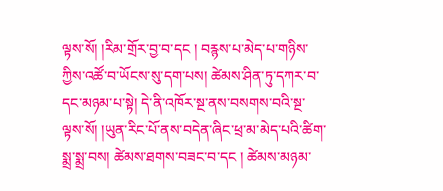ལྟས་སོ། །རིམ་གྲོར་བྱ་བ་དང ། བརྙས་པ་མེད་པ་གཉིས་ཀྱིས་འཚོ་བ་ཡོངས་སུ་དག་པས། ཚེམས་ཤིན་ཏུ་དཀར་བ་དང་མཉམ་པ་སྟེ། དེ་ནི་འཁོར་སྔ་ནས་བསགས་བའི་སྔ་ལྟས་སོ། །ཡུན་རིང་པོ་ནས་བདེན་ཞིང་ཕྲ་མ་མེད་པའི་ཚིག་སྨྲ་སྨྲ་བས། ཚེམས་ཐགས་བཟང་བ་དང ། ཚེམས་མཉམ་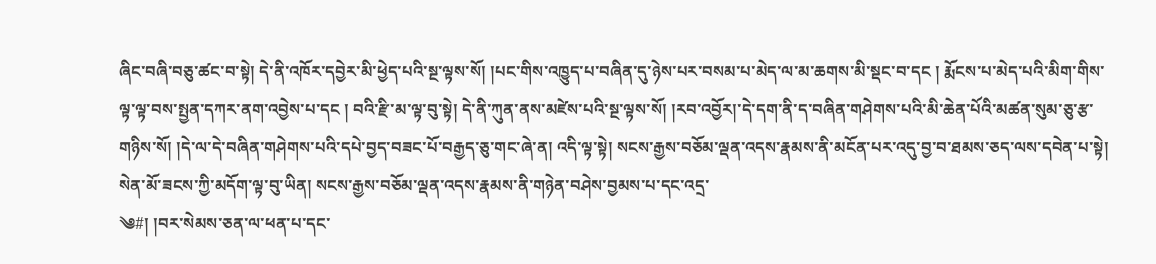ཞིང་བཞི་བཅུ་ཚང་བ་སྟེ། དེ་ནི་འཁོར་དབྱེར་མི་ཕྱེད་པའི་སྔ་ལྟས་སོ། །པང་གིས་འཁྱུད་པ་བཞིན་དུ་ཉེས་པར་བསམ་པ་མེད་ལ་མ་ཆགས་མི་སྡང་བ་དང ། རྨོངས་པ་མེད་པའི་མིག་གིས་ལྟ་ལྟ་བས་སྤྱན་དཀར་ནག་འབྱེས་པ་དང ། བའི་རྫི་མ་ལྟ་བུ་སྟེ། དེ་ནི་ཀུན་ནས་མཛེས་པའི་སྔ་ལྟས་སོ། །རབ་འབྱོར།་དེ་དག་ནི་ད་བཞིན་གཤེགས་པའི་མི་ཆེན་པོའི་མཚན་སུམ་ཅུ་རྩ་གཉིས་སོ། །དེ་ལ་དེ་བཞིན་གཤེགས་པའི་དཔེ་བྱད་བཟང་པོ་བརྒྱད་ཅུ་གང་ཞེ་ན། འདི་ལྟ་སྟེ། སངས་རྒྱས་བཅོམ་ལྡན་འདས་རྣམས་ནི་མངོན་པར་འདུ་བྱ་བ་ཐམས་ཅད་ལས་དབེན་པ་སྟེ། སེན་མོ་ཟངས་ཀྱི་མདོག་ལྟ་བུ་ཡིན། སངས་རྒྱས་བཅོམ་ལྡན་འདས་རྣམས་ནི་གཉེན་བཤེས་བྱམས་པ་དང་འདྲ་
༄#། །བར་སེམས་ཅན་ལ་ཕན་པ་དང་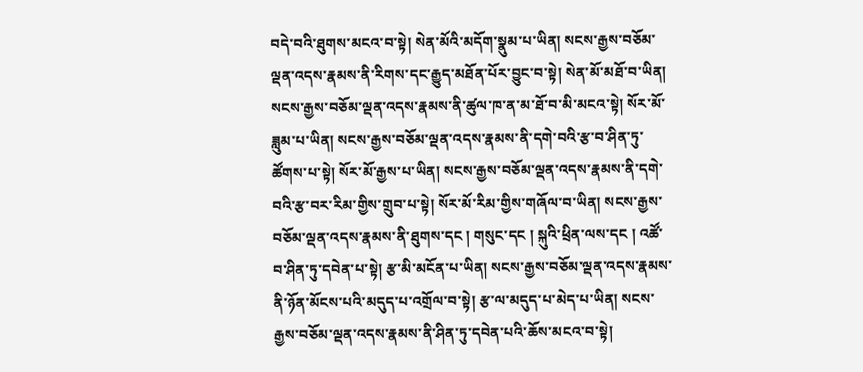བདེ་བའི་ཐུགས་མངའ་བ་སྟེ། སེན་མོའི་མདོག་སྣུམ་པ་ཡིན། སངས་རྒྱས་བཅོམ་ལྡན་འདས་རྣམས་ནི་རིགས་དང་རྒྱུད་མཐོན་པོར་བྱུང་བ་སྟེ། སེན་མོ་མཐོ་བ་ཡིན། སངས་རྒྱས་བཅོམ་ལྡན་འདས་རྣམས་ནི་ཚུལ་ཁ་ན་མ་ཐོ་བ་མི་མངའ་སྟེ། སོར་མོ་ཟླུམ་པ་ཡིན། སངས་རྒྱས་བཅོམ་ལྡན་འདས་རྣམས་ནི་དགེ་བའི་རྩ་བ་ཤིན་ཏུ་ཚོགས་པ་སྟེ། སོར་མོ་རྒྱས་པ་ཡིན། སངས་རྒྱས་བཅོམ་ལྡན་འདས་རྣམས་ནི་དགེ་བའི་རྩ་བར་རིམ་གྱིས་གྲུབ་པ་སྟེ། སོར་མོ་རིམ་གྱིས་གཞོལ་བ་ཡིན། སངས་རྒྱས་བཅོམ་ལྡན་འདས་རྣམས་ནི་ཐུགས་དང ། གསུང་དང ། སྐུའི་ཕྲིན་ལས་དང ། འཚོ་བ་ཤིན་ཏུ་དབེན་པ་སྟེ། རྩ་མི་མངོན་པ་ཡིན། སངས་རྒྱས་བཅོམ་ལྡན་འདས་རྣམས་ནི་ཉོན་མོངས་པའི་མདུད་པ་འགྲོལ་བ་སྟེ། རྩ་ལ་མདུད་པ་མེད་པ་ཡིན། སངས་རྒྱས་བཅོམ་ལྡན་འདས་རྣམས་ནི་ཤིན་ཏུ་དབེན་པའི་ཆོས་མངའ་བ་སྟེ།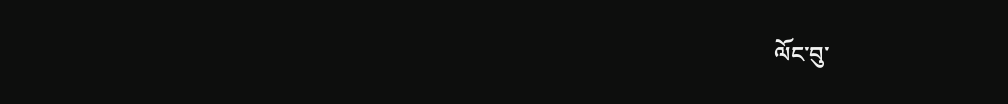ལོང་བུ་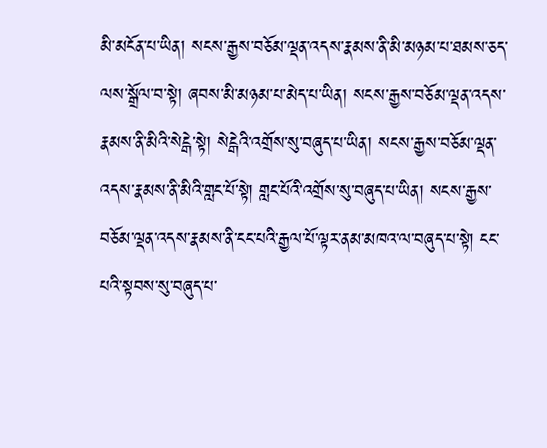མི་མངོན་པ་ཡིན། སངས་རྒྱས་བཅོམ་ལྡན་འདས་རྣམས་ནི་མི་མཉམ་པ་ཐམས་ཅད་ལས་སྒྲོལ་བ་སྟེ། ཞབས་མི་མཉམ་པ་མེད་པ་ཡིན། སངས་རྒྱས་བཅོམ་ལྡན་འདས་རྣམས་ནི་མིའི་སེངྒེ་སྟེ། སེངྒེའི་འགྲོས་སུ་བཞུད་པ་ཡིན། སངས་རྒྱས་བཅོམ་ལྡན་འདས་རྣམས་ནི་མིའི་གླང་པོ་སྟེ། གླང་པོའི་འགྲོས་སུ་བཞུད་པ་ཡིན། སངས་རྒྱས་བཅོམ་ལྡན་འདས་རྣམས་ནི་ངང་པའི་རྒྱལ་པོ་ལྟར་ནམ་མཁའ་ལ་བཞུད་པ་སྟེ། ངང་པའི་སྟབས་སུ་བཞུད་པ་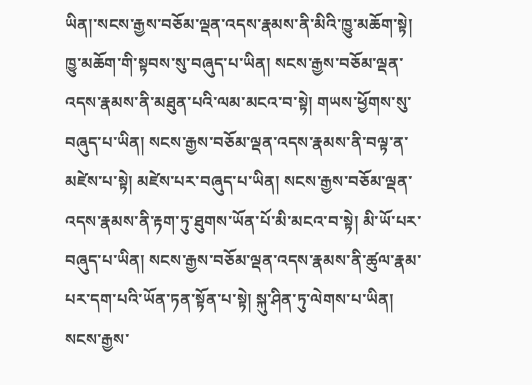ཡིན།་སངས་རྒྱས་བཅོམ་ལྡན་འདས་རྣམས་ནི་མིའི་ཁྱུ་མཆོག་སྟེ། ཁྱུ་མཆོག་གི་སྟབས་སུ་བཞུད་པ་ཡིན། སངས་རྒྱས་བཅོམ་ལྡན་འདས་རྣམས་ནི་མཐུན་པའི་ལམ་མངའ་བ་སྟེ། གཡས་ཕྱོགས་སུ་བཞུད་པ་ཡིན། སངས་རྒྱས་བཅོམ་ལྡན་འདས་རྣམས་ནི་བལྟ་ན་མཛེས་པ་སྟེ། མཛེས་པར་བཞུད་པ་ཡིན། སངས་རྒྱས་བཅོམ་ལྡན་འདས་རྣམས་ནི་རྟག་ཏུ་ཐུགས་ཡོན་པོ་མི་མངའ་བ་སྟེ། མི་ཡོ་པར་བཞུད་པ་ཡིན། སངས་རྒྱས་བཅོམ་ལྡན་འདས་རྣམས་ནི་ཚུལ་རྣམ་པར་དག་པའི་ཡོན་ཏན་སྟོན་པ་སྟེ། སྐུ་ཤིན་ཏུ་ལེགས་པ་ཡིན། སངས་རྒྱས་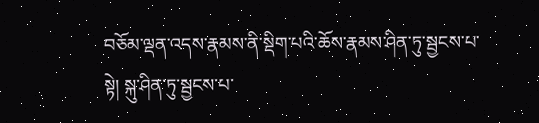བཅོམ་ལྡན་འདས་རྣམས་ནི་སྡིག་པའི་ཆོས་རྣམས་ཤིན་ཏུ་སྦྱངས་པ་སྟེ། སྐུ་ཤིན་ཏུ་སྦྱངས་པ་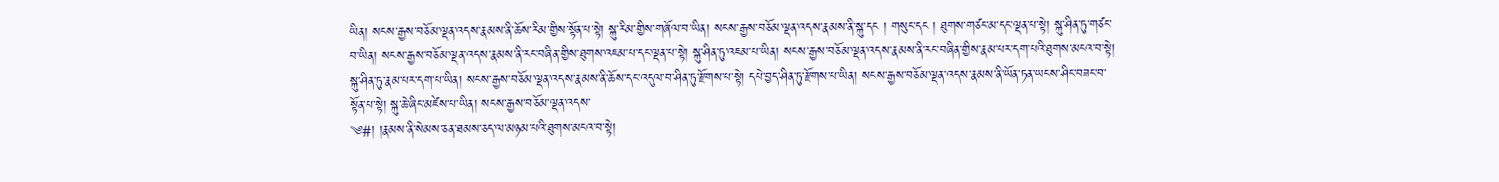ཡིན། སངས་རྒྱས་བཅོམ་ལྡན་འདས་རྣམས་ནི་ཆོས་རིམ་གྱིས་སྟོན་པ་སྟེ། སྐུ་རིམ་གྱིས་གཞོལ་བ་ཡིན། སངས་རྒྱས་བཅོམ་ལྡན་འདས་རྣམས་ནི་སྐུ་དང ། གསུང་དང ། ཐུགས་གཙང་མ་དང་ལྡན་པ་སྟེ། སྐུ་ཤིན་ཏུ་གཙང་བ་ཡིན། སངས་རྒྱས་བཅོམ་ལྡན་འདས་རྣམས་ནི་རང་བཞིན་གྱིས་ཐུགས་འཇམ་པ་དང་ལྡན་པ་སྟེ། སྐུ་ཤིན་ཏུ་འཇམ་པ་ཡིན། སངས་རྒྱས་བཅོམ་ལྡན་འདས་རྣམས་ནི་རང་བཞིན་གྱིས་རྣམ་པར་དག་པའི་ཐུགས་མངའ་བ་སྟེ། སྐུ་ཤིན་ཏུ་རྣམ་པར་དག་པ་ཡིན། སངས་རྒྱས་བཅོམ་ལྡན་འདས་རྣམས་ནི་ཆོས་དང་འདུལ་བ་ཤིན་ཏུ་རྫོགས་པ་སྟེ། དཔེ་བྱད་ཤིན་ཏུ་རྫོགས་པ་ཡིན། སངས་རྒྱས་བཅོམ་ལྡན་འདས་རྣམས་ནི་ཡོན་ཏན་ཡངས་ཤིང་བཟང་བ་སྟོན་པ་སྟེ། སྐུ་ཆེ་ཞིང་མཛེས་པ་ཡིན། སངས་རྒྱས་བཅོམ་ལྡན་འདས་
༄#། །རྣམས་ནི་སེམས་ཅན་ཐམས་ཅད་ལ་མཉམ་པའི་ཐུགས་མངའ་བ་སྟེ།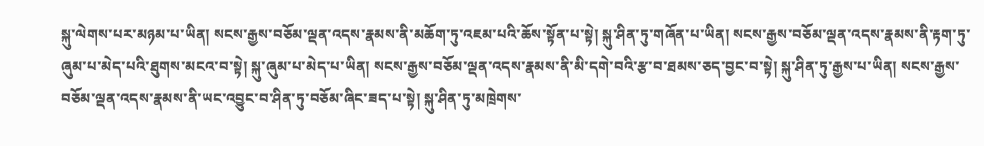སྐུ་ལེགས་པར་མཉམ་པ་ཡིན། སངས་རྒྱས་བཅོམ་ལྡན་འདས་རྣམས་ནི་མཆོག་ཏུ་འཇམ་པའི་ཆོས་སྟོན་པ་སྟེ། སྐུ་ཤིན་ཏུ་གཞོན་པ་ཡིན། སངས་རྒྱས་བཅོམ་ལྡན་འདས་རྣམས་ནི་རྟག་ཏུ་ཞུམ་པ་མེད་པའི་ཐུགས་མངའ་བ་སྟེ། སྐུ་ཞུམ་པ་མེད་པ་ཡིན། སངས་རྒྱས་བཅོམ་ལྡན་འདས་རྣམས་ནི་མི་དགེ་བའི་རྩ་བ་ཐམས་ཅད་བྱང་བ་སྟེ། སྐུ་ཤིན་ཏུ་རྒྱས་པ་ཡིན། སངས་རྒྱས་བཅོམ་ལྡན་འདས་རྣམས་ནི་ཡང་འབྱུང་བ་ཤིན་ཏུ་བཅོམ་ཞིང་ཟད་པ་སྟེ། སྐུ་ཤིན་ཏུ་མཁྲེགས་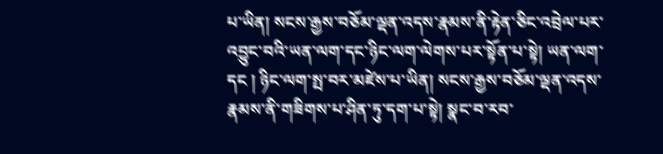པ་ཡིན། སངས་རྒྱས་བཅོམ་ལྡན་འདས་རྣམས་ནི་རྟེན་ཅིང་འབྲེལ་པར་འབྱུང་བའི་ཡན་ལག་དང་ཉིང་ལག་ལེགས་པར་སྟོན་པ་སྟེ། ཡན་ལག་དང ། ཉིང་ལག་སྤ་བར་མཛེས་པ་ཡིན། སངས་རྒྱས་བཅོམ་ལྡན་འདས་རྣམས་ནི་གཟིགས་པ་ཤིན་ཏུ་དག་པ་སྟེ། སྣང་བ་རབ་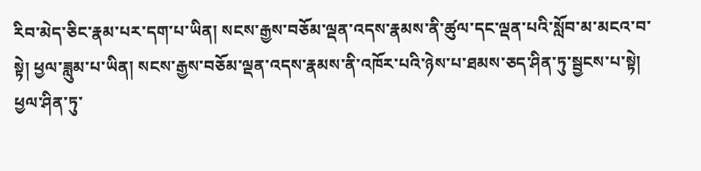རིབ་མེད་ཅིང་རྣམ་པར་དག་པ་ཡིན། སངས་རྒྱས་བཅོམ་ལྡན་འདས་རྣམས་ནི་ཚུལ་དང་ལྡན་པའི་སློབ་མ་མངའ་བ་སྟེ། ཕྱལ་ཟླུམ་པ་ཡིན། སངས་རྒྱས་བཅོམ་ལྡན་འདས་རྣམས་ནི་འཁོར་པའི་ཉེས་པ་ཐམས་ཅད་ཤིན་ཏུ་སྦྱངས་པ་སྟེ། ཕྱལ་ཤིན་ཏུ་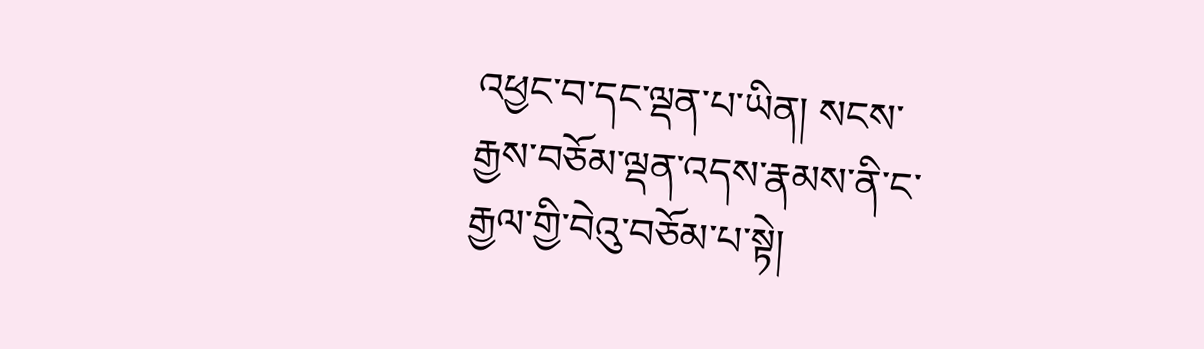འཕྱང་བ་དང་ལྡན་པ་ཡིན། སངས་རྒྱས་བཅོམ་ལྡན་འདས་རྣམས་ནི་ང་རྒྱལ་གྱི་བེའུ་བཅོམ་པ་སྟེ།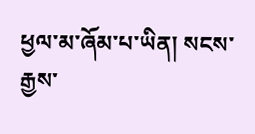ཕྱལ་མ་ཞོམ་པ་ཡིན། སངས་རྒྱས་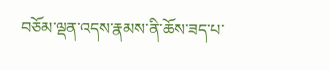བཅོམ་ལྡན་འདས་རྣམས་ནི་ཆོས་ཟད་པ་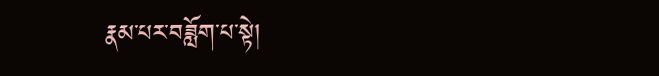རྣམ་པར་བཟློག་པ་སྟེ།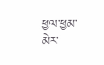ཕྱལ་ཕྱམ་མེར་